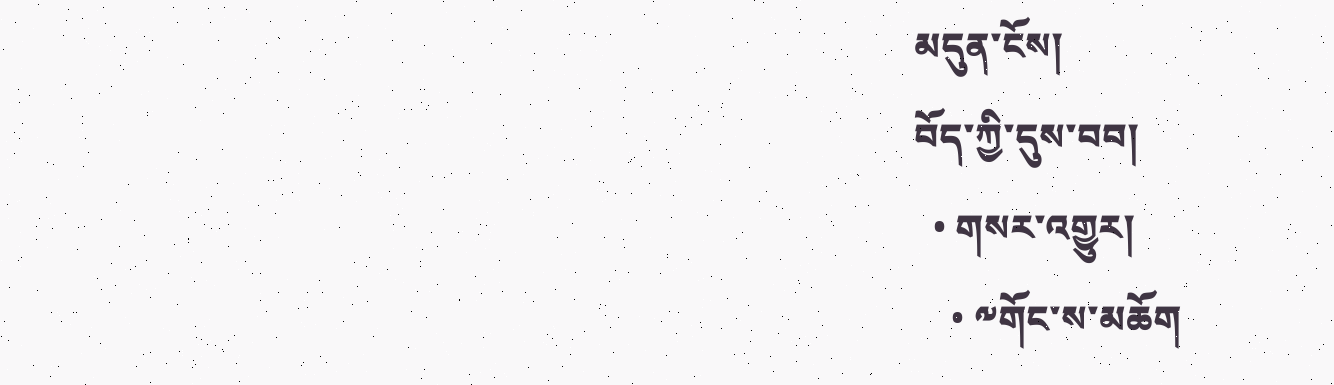མདུན་ངོས།
བོད་ཀྱི་དུས་བབ།
  • གསར་འགྱུར།
    • ༸གོང་ས་མཆོག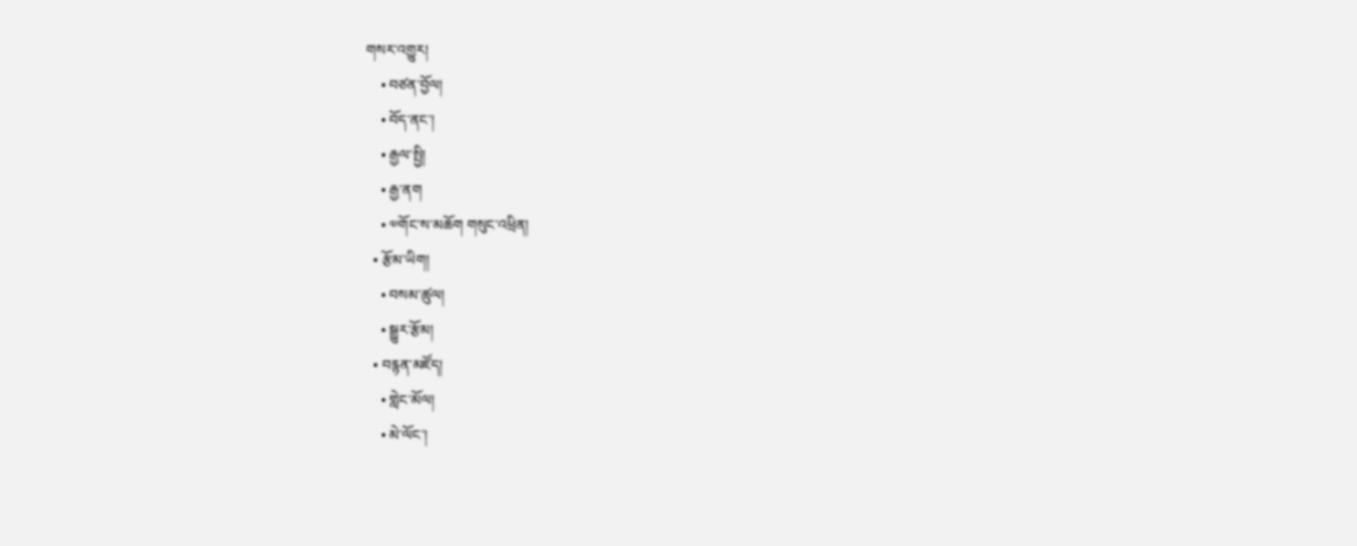གསར་འགྱུར།
    • བཙན་བྱོལ།
    • བོད་ནང་།
    • རྒྱལ་སྤྱི།
    • རྒྱ་ནག
    • ༧གོང་ས་མཆོག གསུང་འཕྲིན།
  • རྩོམ་ཡིག།
    • བསམ་ཚུལ།
    • སྒྱུར་རྩོམ།
  • བརྙན་མཛོད།
    • གླེང་མོལ།
    • མེ་ལོང་།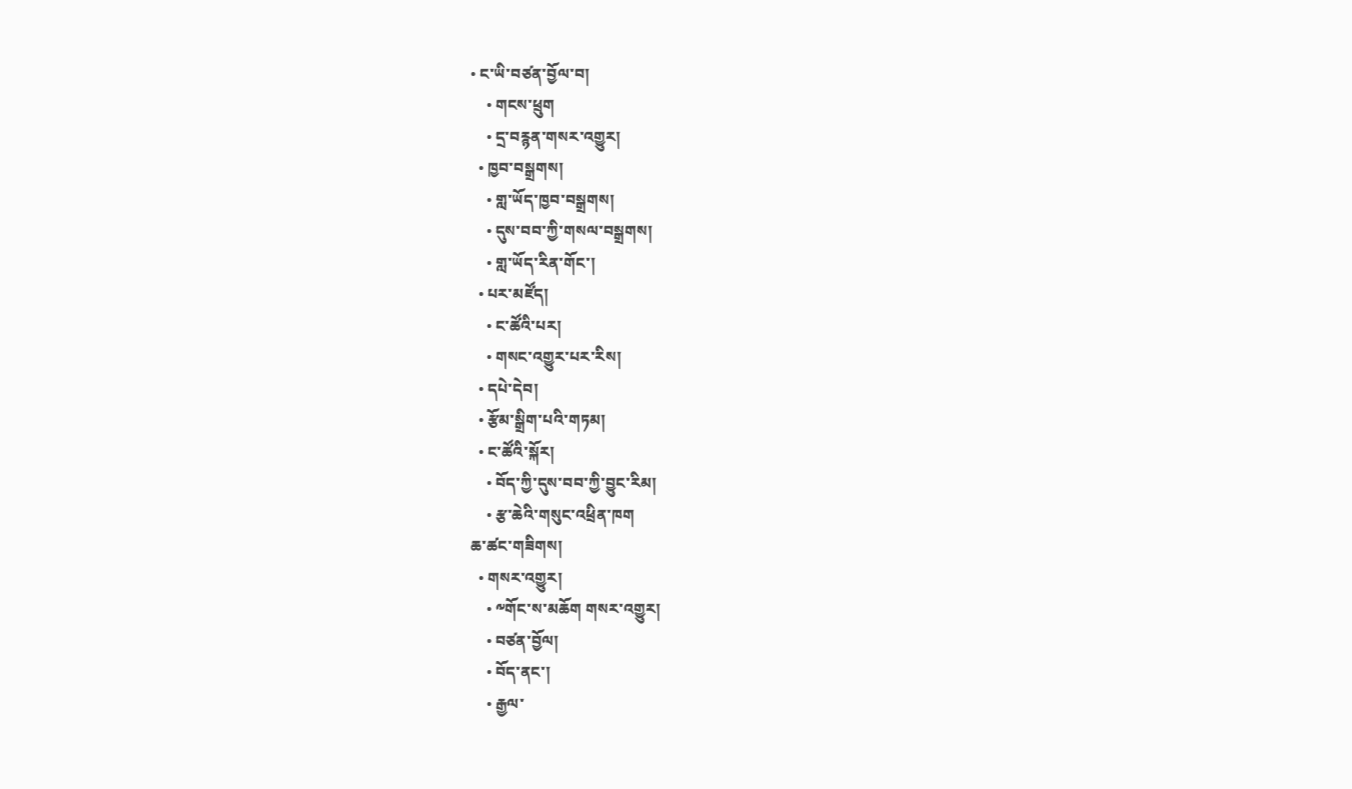• ང་ཡི་བཙན་བྱོལ་བ།
    • གངས་ཕྲུག
    • དྲ་བརྙན་གསར་འགྱུར།
  • ཁྱབ་བསྒྲགས།
    • གླ་ཡོད་ཁྱབ་བསྒྲགས།
    • དུས་བབ་ཀྱི་གསལ་བསྒྲགས།
    • གླ་ཡོད་རིན་གོང་།
  • པར་མཛོད།
    • ང་ཚོའི་པར།
    • གསང་འགྱུར་པར་རིས།
  • དཔེ་དེབ།
  • རྩོམ་སྒྲིག་པའི་གཏམ།
  • ང་ཚོའི་སྐོར།
    • བོད་ཀྱི་དུས་བབ་ཀྱི་བྱུང་རིམ།
    • རྩ་ཆེའི་གསུང་འཕྲིན་ཁག
ཆ་ཚང་གཟིགས།
  • གསར་འགྱུར།
    • ༸གོང་ས་མཆོག གསར་འགྱུར།
    • བཙན་བྱོལ།
    • བོད་ནང་།
    • རྒྱལ་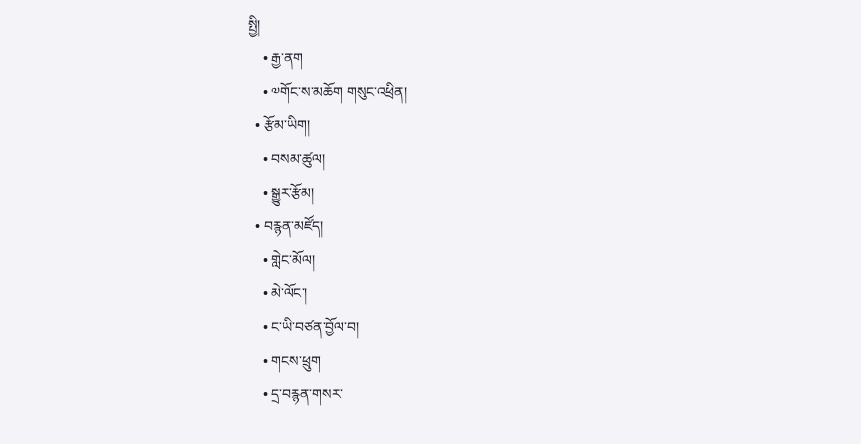སྤྱི།
    • རྒྱ་ནག
    • ༧གོང་ས་མཆོག གསུང་འཕྲིན།
  • རྩོམ་ཡིག།
    • བསམ་ཚུལ།
    • སྒྱུར་རྩོམ།
  • བརྙན་མཛོད།
    • གླེང་མོལ།
    • མེ་ལོང་།
    • ང་ཡི་བཙན་བྱོལ་བ།
    • གངས་ཕྲུག
    • དྲ་བརྙན་གསར་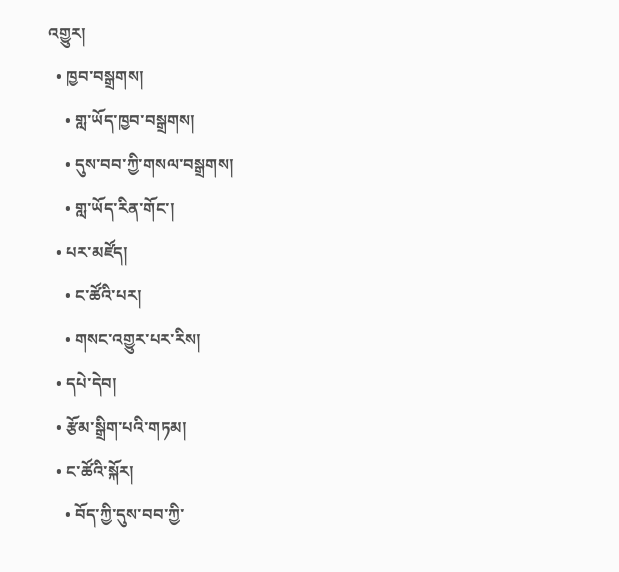འགྱུར།
  • ཁྱབ་བསྒྲགས།
    • གླ་ཡོད་ཁྱབ་བསྒྲགས།
    • དུས་བབ་ཀྱི་གསལ་བསྒྲགས།
    • གླ་ཡོད་རིན་གོང་།
  • པར་མཛོད།
    • ང་ཚོའི་པར།
    • གསང་འགྱུར་པར་རིས།
  • དཔེ་དེབ།
  • རྩོམ་སྒྲིག་པའི་གཏམ།
  • ང་ཚོའི་སྐོར།
    • བོད་ཀྱི་དུས་བབ་ཀྱི་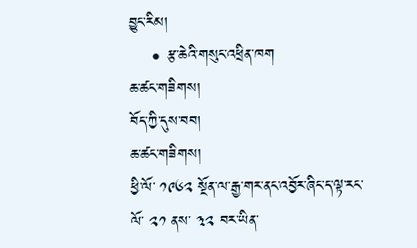བྱུང་རིམ།
    • རྩ་ཆེའི་གསུང་འཕྲིན་ཁག
ཆ་ཚང་གཟིགས།
བོད་ཀྱི་དུས་བབ།
ཆ་ཚང་གཟིགས།
ཕྱི་ལོ་ ༡༩༦༢ སྔོན་ལ་རྒྱ་གར་ནང་འབྱོར་ཞིང་ད་ལྟ་རང་ལོ་ ༢༡ ནས་ ༣༢ བར་ཡིན་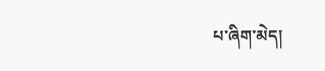པ་ཞིག་མེད།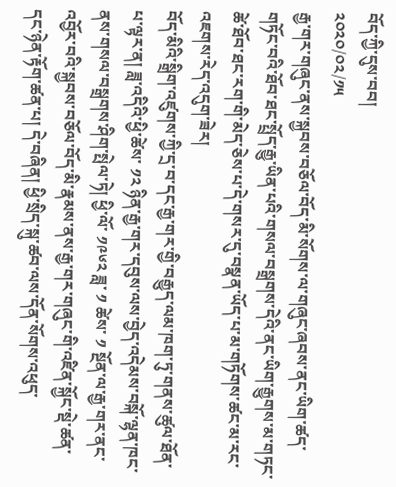བོད་ཀྱི་དུས་བབ།
༢༠༢༠/༠༢/༡༥
རྒྱ་གར་གཞུང་ནས་སྐྱབས་བཅོལ་བོད་མི་སོགས་ལ་གཞུང་ཞབས་ནང་ཡིག་ཚད་གཏོང་བའི་ཐོབ་ཐང་སྤྲོད་རྒྱུ་ཡིན་པའི་གསལ་བསྒྲགས་དེའི་ནང་ཡིག་རྒྱུགས་མ་གཏང་ཚེ་ཐོབ་ཐང་རག་གི་མེད་ཅེས་པ་དེ་གསར་དུ་བསྣན་ཡོད་པ་མ་གཏོགས་ཚང་མ་རང་འཇགས་རེད་འདུག་ཟེར།
བོད་མིའི་སྒྲིག་འཛུགས་ཀྱི་དྲ་བ་དང་རྒྱ་གར་གྱི་བརྒྱུད་ལམ་ཁག་ཏུ་གནས་ཚུལ་ཐོན་པ་ལྟར་ན། ཟླ་འདིའི་ཕྱི་ཚེས་ ༡༢ ཉིན་རྒྱ་གར་དབུས་ལས་བྱེད་འདེམས་བསྐོ་ལྷན་ཁང་ནས་གསལ་བསྒྲགས་ཤིག་སྤེལ་ཏེ། ཕྱི་ལོ་ ༡༩༦༢ ཟླ་ ༡ ཚེས་ ༡ སྔོན་ལ་རྒྱ་གར་ནང་འབྱོར་བའི་སྐྱབས་བཅོལ་བོད་མི་རྣམས་ནས་རྒྱ་གར་གཞུང་གི་འཛིན་སྐྱོང་སྡེ་ཚན་དང་ཉེན་རྟོག་ཚན་པ། དེ་བཞིན། ཕྱི་སྲིད་སྐུ་ཚབ་ལས་དོན་སོགས་འཕུད་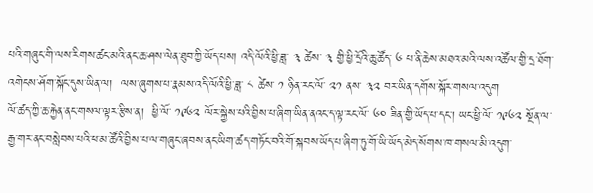པའི་གཞུང་གི་ལས་རིགས་ཚང་མའི་ནང་ཆ་ཤས་ལེན་ཐུབ་ཀྱི་ཡོད་པས། འདི་ལོའི་ཕྱི་ཟླ་ ༣ ཚེས་ ༣ གྱི་ཕྱི་དྲོའི་ཆུ་ཚོད་ ༦ པ་ནི་ཆེས་མཐའ་མའི་ལས་འཚོལ་གྱི་དྲ་ཐོག་འགེངས་ཤོག་སྐོང་དུས་ཡིན་ལ།  ལས་ཞུགས་པ་རྣམས་འདི་ལོའི་ཕྱི་ཟླ་ ༨ ཚེས་ ༡ ཉིན་རང་ལོ་ ༢༡ ནས་ ༣༢ བར་ཡིན་དགོས་སྐོར་གསལ་འདུག
ལོ་ཚད་ཀྱི་ཆ་རྐྱེན་ནང་གསལ་ལྟར་རྩིས་ན།  ཕྱི་ལོ་ ༡༩༦༢ ལོར་སྐྱེས་པའི་བྱིས་པ་ཞིག་ཡིན་ནའང་ད་ལྟ་རང་ལོ་ ༦༠ ཟིན་གྱི་ཡོད་པ་དང་། ཡང་ཕྱི་ལོ་ ༡༩༦༢ སྔོན་ལ་རྒྱ་གར་ནང་བསླེབས་པའི་ཕ་མ་ཚོའི་བྱིས་པ་ལ་གཞུང་ཞབས་ནང་ཡིག་ཚད་གཏོང་བའི་གོ་སྐབས་ཡོད་པ་ཞིག་ཏུ་གོ་ཡི་ཡོད་མེད་སོགས་ཁ་གསལ་མི་འདུག་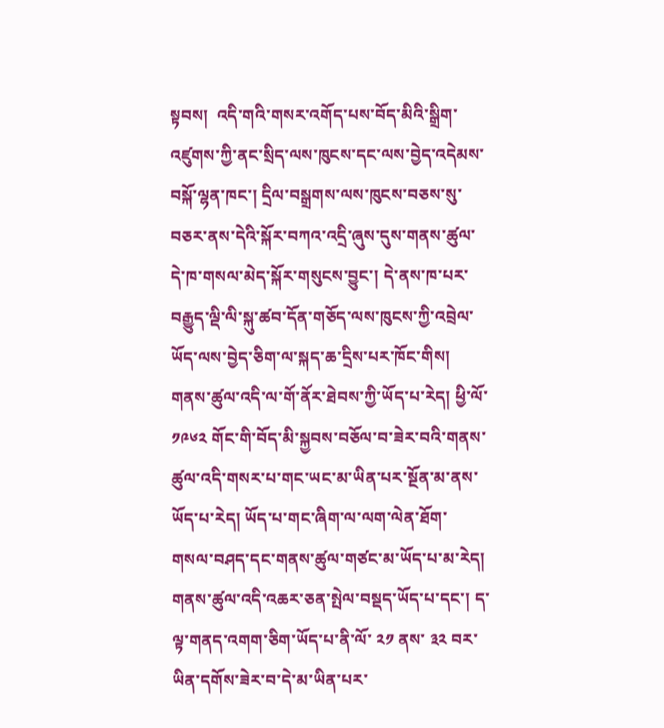སྟབས།  འདི་གའི་གསར་འགོད་པས་བོད་མིའི་སྒྲིག་འཛུགས་ཀྱི་ནང་སྲིད་ལས་ཁུངས་དང་ལས་བྱེད་འདེམས་བསྐོ་ལྷན་ཁང་། དྲིལ་བསྒྲགས་ལས་ཁུངས་བཅས་སུ་བཅར་ནས་དེའི་སྐོར་བཀའ་འདྲི་ཞུས་དུས་གནས་ཚུལ་དེ་ཁ་གསལ་མེད་སྐོར་གསུངས་བྱུང་། དེ་ནས་ཁ་པར་བརྒྱུད་ལྡི་ལི་སྐུ་ཚབ་དོན་གཅོད་ལས་ཁུངས་ཀྱི་འབྲེལ་ཡོད་ལས་བྱེད་ཅིག་ལ་སྐད་ཆ་དྲིས་པར་ཁོང་གིས། གནས་ཚུལ་འདི་ལ་གོ་ནོར་ཐེབས་ཀྱི་ཡོད་པ་རེད། ཕྱི་ལོ་ ༡༩༦༢ གོང་གི་བོད་མི་སྐྱབས་བཅོལ་བ་ཟེར་བའི་གནས་ཚུལ་འདི་གསར་པ་གང་ཡང་མ་ཡིན་པར་སྔོན་མ་ནས་ཡོད་པ་རེད། ཡོད་པ་གང་ཞིག་ལ་ལག་ལེན་ཐོག་གསལ་བཤད་དང་གནས་ཚུལ་གཙང་མ་ཡོད་པ་མ་རེད། གནས་ཚུལ་འདི་འཆར་ཅན་སྤེལ་བསྡད་ཡོད་པ་དང་། ད་ལྟ་གནད་འགག་ཅིག་ཡོད་པ་ནི་ལོ་ ༢༡ ནས་ ༣༢ བར་ཡིན་དགོས་ཟེར་བ་དེ་མ་ཡིན་པར་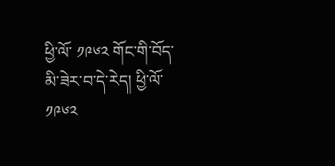ཕྱི་ལོ་ ༡༩༦༢ གོང་གི་བོད་མི་ཟེར་བ་དེ་རེད། ཕྱི་ལོ་ ༡༩༦༢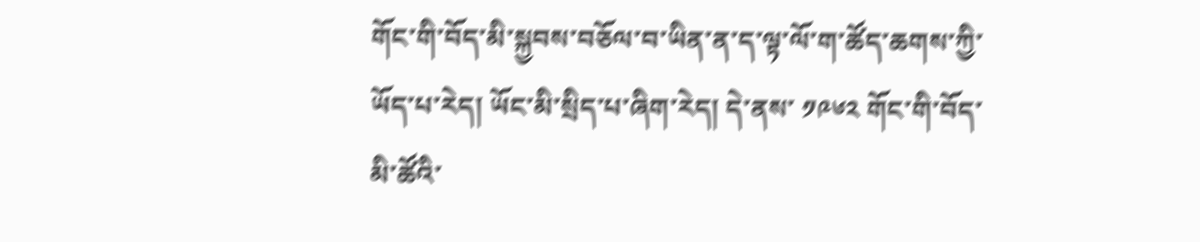གོང་གི་བོད་མི་སྐྱབས་བཅོལ་བ་ཡིན་ན་ད་ལྟ་ལོ་ག་ཚོད་ཆགས་ཀྱི་ཡོད་པ་རེད། ཡོང་མི་སྲིད་པ་ཞིག་རེད། དེ་ནས་ ༡༩༦༢ གོང་གི་བོད་མི་ཚོའི་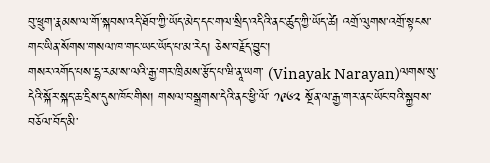བུ་ཕྲུག་རྣམས་ལ་གོ་སྐབས་འདི་ཐོབ་ཀྱི་ཡོད་མེད་དང་གལ་སྲིད་འདིའི་ནང་ཚུད་ཀྱི་ཡོད་ཚེ། འགྲོ་ལུགས་འགྲོ་སྟངས་གང་ཡིན་སོགས་གསལ་ཁ་གང་ཡང་ཡོད་པ་མ་རེད། ཅེས་བརྗོད་བྱུང་།
གསར་འགོད་པས་དྷ་རམ་ས་ལའི་རྒྱ་གར་ཁྲིམས་རྩོད་པ་ཝི་ནཱ་ཡག་ (Vinayak Narayan)ལགས་སུ་དེའི་སྐོར་སྐད་ཆ་དྲིས་དུས་ཁོང་གིས། གསལ་བསྒྲགས་དེའི་ནང་ཕྱི་ལོ་ ༡༩༦༢ སྔོན་ལ་རྒྱ་གར་ནང་ཡོང་བའི་སྐྱབས་བཅོལ་བོད་མི་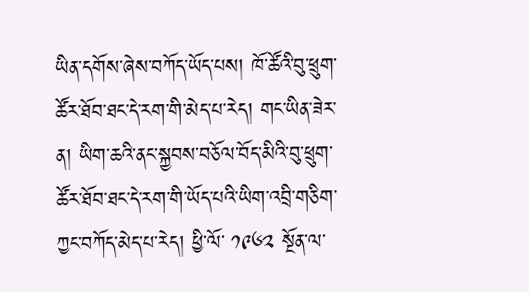ཡིན་དགོས་ཞེས་བཀོད་ཡོད་པས། ཁོ་ཚོའི་བུ་ཕྲུག་ཚོར་ཐོབ་ཐང་དེ་རག་གི་མེད་པ་རེད། གང་ཡིན་ཟེར་ན། ཡིག་ཆའི་ནང་སྐྱབས་བཅོལ་བོད་མིའི་བུ་ཕྲུག་ཚོར་ཐོབ་ཐང་དེ་རག་གི་ཡོད་པའི་ཡིག་འབྲི་གཅིག་ཀྱང་བཀོད་མེད་པ་རེད། ཕྱི་ལོ་ ༡༩༦༢ སྔོན་ལ་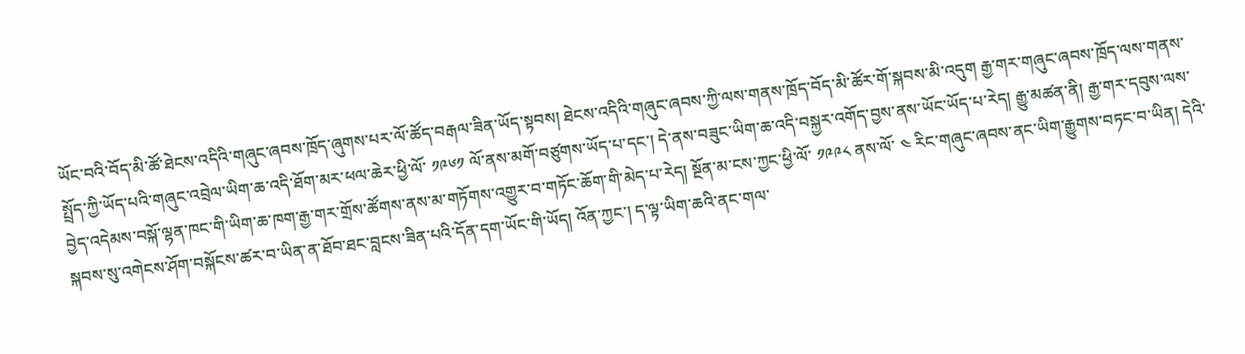ཡོང་བའི་བོད་མི་ཚོ་ཐེངས་འདིའི་གཞུང་ཞབས་ཁྲོད་ཞུགས་པར་ལོ་ཚོད་བརྒལ་ཟིན་ཡོད་སྟབས། ཐེངས་འདིའི་གཞུང་ཞབས་ཀྱི་ལས་གནས་ཁྲོད་བོད་མི་ཚོར་གོ་སྐབས་མི་འདུག རྒྱ་གར་གཞུང་ཞབས་ཁྲོད་ལས་གནས་སྤྲོད་ཀྱི་ཡོད་པའི་གཞུང་འབྲེལ་ཡིག་ཆ་འདི་ཐོག་མར་ཕལ་ཆེར་ཕྱི་ལོ་ ༡༩༦༡ ལོ་ནས་མགོ་བཙུགས་ཡོད་པ་དང་། དེ་ནས་བཟུང་ཡིག་ཆ་འདི་བསྐྱར་འགོད་བྱས་ནས་ཡོང་ཡོད་པ་རེད། རྒྱུ་མཚན་ནི། རྒྱ་གར་དབུས་ལས་བྱེད་འདེམས་བསྐོ་ལྷན་ཁང་གི་ཡིག་ཆ་ཁག་རྒྱ་གར་གྲོས་ཚོགས་ནས་མ་གཏོགས་འགྱུར་བ་གཏོང་ཆོག་གི་མེད་པ་རེད། སྔོན་མ་ངས་ཀྱང་ཕྱི་ལོ་ ༡༩༩༨ ནས་ལོ་ ༤ རིང་གཞུང་ཞབས་ནང་ཡིག་རྒྱུགས་བཏང་བ་ཡིན། དེའི་སྐབས་སུ་འགེངས་ཤོག་བསྐོངས་ཚར་བ་ཡིན་ན་ཐོབ་ཐང་བླངས་ཟིན་པའི་དོན་དག་ཡོང་གི་ཡོད། འོན་ཀྱང་། ད་ལྟ་ཡིག་ཆའི་ནང་གལ་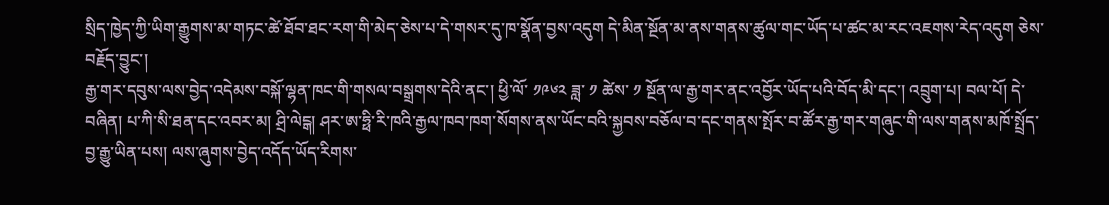སྲིད་ཁྱེད་ཀྱི་ཡིག་རྒྱུགས་མ་གཏང་ཚེ་ཐོབ་ཐང་རག་གི་མེད་ཅེས་པ་དེ་གསར་དུ་ཁ་སྣོན་བྱས་འདུག དེ་མིན་སྔོན་མ་ནས་གནས་ཚུལ་གང་ཡོད་པ་ཚང་མ་རང་འཇགས་རེད་འདུག ཅེས་བརྗོད་བྱུང་།
རྒྱ་གར་དབུས་ལས་བྱེད་འདེམས་བསྐོ་ལྷན་ཁང་གི་གསལ་བསྒྲགས་དེའི་ནང་། ཕྱི་ལོ་ ༡༩༦༢ ཟླ་ ༡ ཚེས་ ༡ སྔོན་ལ་རྒྱ་གར་ནང་འབྱོར་ཡོད་པའི་བོད་མི་དང་། འབྲུག་པ། བལ་པོ། དེ་བཞིན། པ་ཀི་སི་ཐན་དང་འབར་མ། ཤྲི་ལེངྒ། ཤར་ཨ་ཧྥི་རི་ཁའི་རྒྱལ་ཁབ་ཁག་སོགས་ནས་ཡོང་བའི་སྐྱབས་བཅོལ་བ་དང་གནས་སྤོར་བ་ཚོར་རྒྱ་གར་གཞུང་གི་ལས་གནས་མཁོ་སྤྲོད་བྱ་རྒྱུ་ཡིན་པས། ལས་ཞུགས་བྱེད་འདོད་ཡོད་རིགས་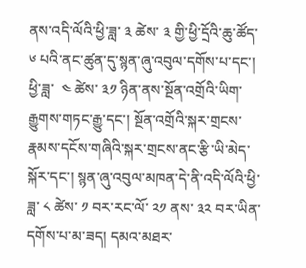ནས་འདི་ལོའི་ཕྱི་ཟླ་ ༣ ཚེས་ ༣ གྱི་ཕྱི་དྲོའི་ཆུ་ཚོད་ ༦ པའི་ནང་ཚུན་དུ་སྙན་ཞུ་འབུལ་དགོས་པ་དང་།  ཕྱི་ཟླ་  ༤ ཚེས་ ༣༡ ཉིན་ནས་སྔོན་འགྲོའི་ཡིག་རྒྱུགས་གཏང་རྒྱུ་དང་། སྔོན་འགྲོའི་སྐར་གྲངས་རྣམས་དངོས་གཞིའི་སྐར་གྲངས་ནང་རྩི་ཡི་མེད་སྐོར་དང་། སྙན་ཞུ་འབུལ་མཁན་དེ་ནི་འདི་ལོའི་ཕྱི་ཟླ་ ༨ ཚེས་ ༡ བར་རང་ལོ་ ༢༡ ནས་ ༣༢ བར་ཡིན་དགོས་པ་མ་ཟད། དམའ་མཐར་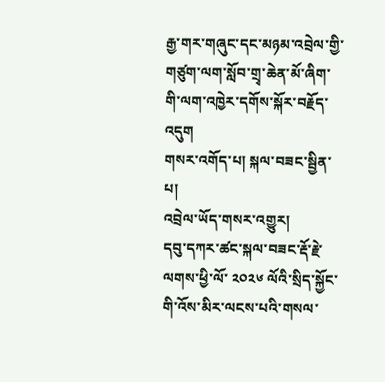རྒྱ་གར་གཞུང་དང་མཉམ་འབྲེལ་གྱི་གཙུག་ལག་སློབ་གྲྭ་ཆེན་མོ་ཞིག་གི་ལག་འཁྱེར་དགོས་སྐོར་བརྗོད་འདུག
གསར་འགོད་པ། སྐལ་བཟང་སྦྱིན་པ།
འབྲེལ་ཡོད་གསར་འགྱུར།
དབུ་དཀར་ཚང་སྐལ་བཟང་རྡོ་རྗེ་ལགས་ཕྱི་ལོ་ ༢༠༢༦ ལོའི་སྲིད་སྐྱོང་གི་འོས་མིར་ལངས་པའི་གསལ་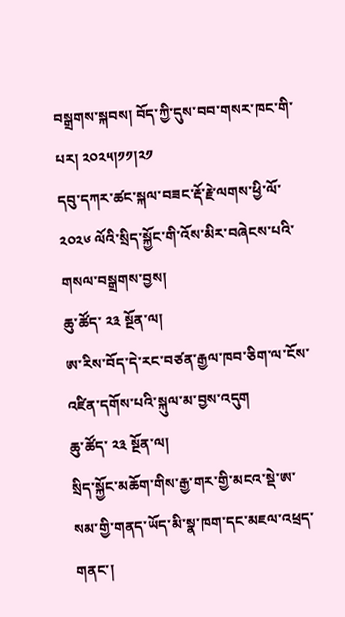བསྒྲགས་སྐབས། བོད་ཀྱི་དུས་བབ་གསར་ཁང་གི་པར། ༢༠༢༥།༡༡།༢༡
དབུ་དཀར་ཚང་སྐལ་བཟང་རྡོ་རྗེ་ལགས་ཕྱི་ལོ་ ༢༠༢༦ ལོའི་སྲིད་སྐྱོང་གི་འོས་མིར་བཞེངས་པའི་གསལ་བསྒྲགས་བྱས།
ཆུ་ཚོད་ ༢༣ སྔོན་ལ།
ཨ་རིས་བོད་དེ་རང་བཙན་རྒྱལ་ཁབ་ཅིག་ལ་ངོས་འཛིན་དགོས་པའི་སྐུལ་མ་བྱས་འདུག
ཆུ་ཚོད་ ༢༣ སྔོན་ལ།
སྲིད་སྐྱོང་མཆོག་གིས་རྒྱ་གར་གྱི་མངའ་སྡེ་ཨ་སམ་གྱི་གནད་ཡོད་མི་སྣ་ཁག་དང་མཇལ་འཕྲད་གནང་།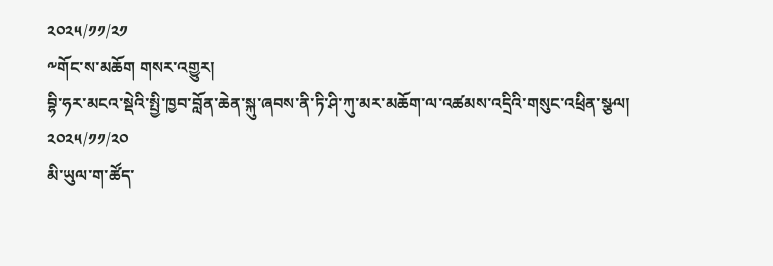༢༠༢༥/༡༡/༢༡
༸གོང་ས་མཆོག གསར་འགྱུར།
བྷི་ཧར་མངའ་སྡེའི་སྤྱི་ཁྱབ་བློན་ཆེན་སྐུ་ཞབས་ནི་ཏི་ཤི་ཀུ་མར་མཆོག་ལ་འཚམས་འདྲིའི་གསུང་འཕྲིན་སྩལ།
༢༠༢༥/༡༡/༢༠
མི་ཡུལ་ག་ཚོད་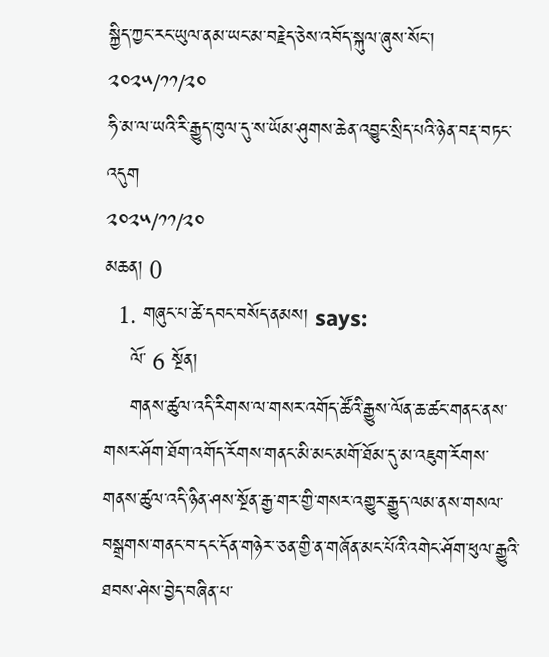སྐྱིད་ཀྱང་རང་ཡུལ་ནམ་ཡང་མ་བརྗེད་ཅེས་འབོད་སྐུལ་ཞུས་སོང་།
༢༠༢༥/༡༡/༢༠
ཧི་མ་ལ་ཡའི་རི་རྒྱུད་ཁུལ་དུ་ས་ཡོམ་ཤུགས་ཆེན་འབྱུང་སྲིད་པའི་ཉེན་བརྡ་བཏང་འདུག
༢༠༢༥/༡༡/༢༠
མཆན། 0
  1. གཞུང་པ་ཚེ་དབང་བསོད་ནམས། says:
    ལོ་ 6 སྔོན།
    གནས་ཚུལ་འདི་རིགས་ལ་གསར་འགོད་ཚོའི་རྒྱུས་ལོན་ཆ་ཚང་གནང་ནས་གསར་ཤོག་ཐོག་འགོད་རོགས་གནང་མི་མང་མགོ་ཐོམ་དུ་མ་འཇུག་རོགས་གནས་ཚུལ་འདི་ཉིན་ཤས་སྔོན་རྒྱ་གར་གྱི་གསར་འགྱུར་རྒྱུད་ལམ་ནས་གསལ་བསྒྲགས་གནང་བ་དང་དོན་གཉེར་་ཅན་གྱི་ན་གཞོན་མང་པོའི་འགེང་ཤོག་ཕུལ་རྒྱུའི་ཐབས་ཤེས་བྱེད་བཞིན་པ་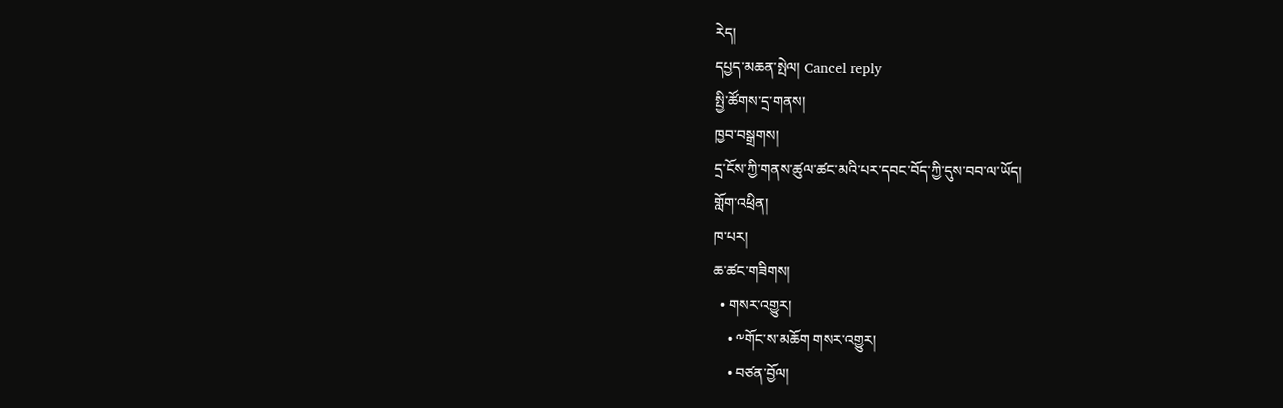རེད།
དཔྱད་མཆན་སྤེལ། Cancel reply
སྤྱི་ཚོགས་དྲ་གནས།
ཁྱབ་བསྒྲགས།
དྲ་ངོས་ཀྱི་གནས་ཚུལ་ཚང་མའི་པར་དབང་བོད་ཀྱི་དུས་བབ་ལ་ཡོད།
གློག་འཕྲིན།
ཁ་པར།
ཆ་ཚང་གཟིགས།
  • གསར་འགྱུར།
    • ༸གོང་ས་མཆོག གསར་འགྱུར།
    • བཙན་བྱོལ།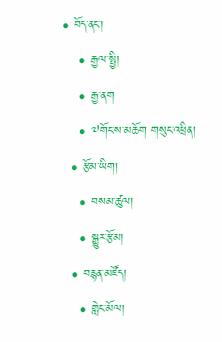• བོད་ནང་།
    • རྒྱལ་སྤྱི།
    • རྒྱ་ནག
    • ༧གོང་ས་མཆོག གསུང་འཕྲིན།
  • རྩོམ་ཡིག།
    • བསམ་ཚུལ།
    • སྒྱུར་རྩོམ།
  • བརྙན་མཛོད།
    • གླེང་མོལ།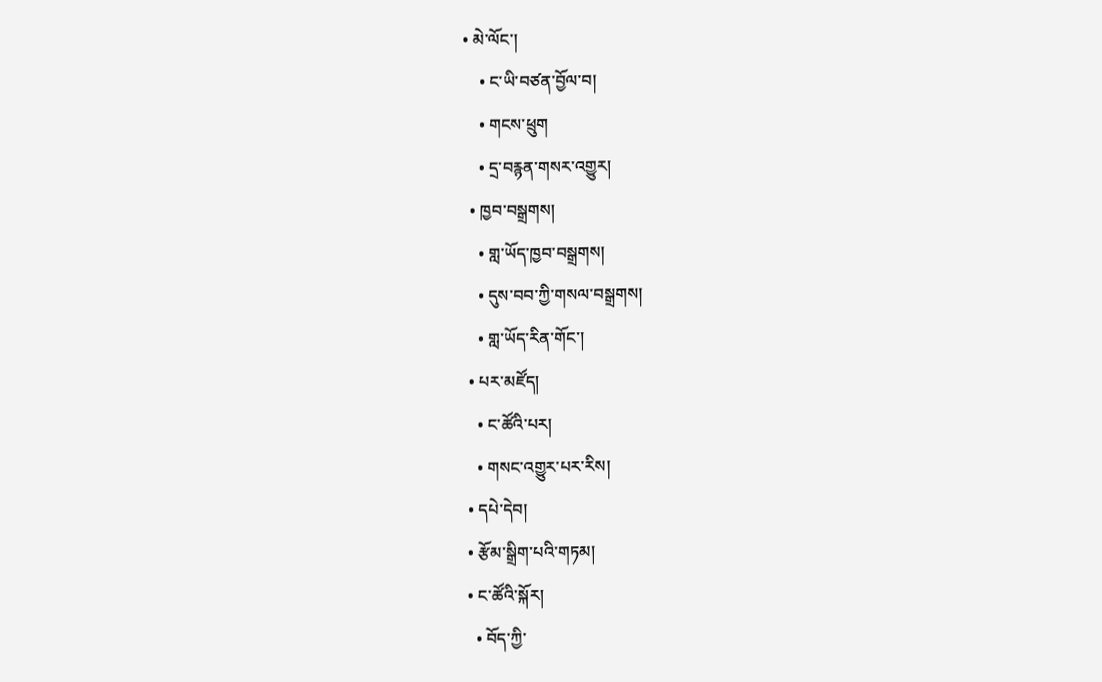• མེ་ལོང་།
    • ང་ཡི་བཙན་བྱོལ་བ།
    • གངས་ཕྲུག
    • དྲ་བརྙན་གསར་འགྱུར།
  • ཁྱབ་བསྒྲགས།
    • གླ་ཡོད་ཁྱབ་བསྒྲགས།
    • དུས་བབ་ཀྱི་གསལ་བསྒྲགས།
    • གླ་ཡོད་རིན་གོང་།
  • པར་མཛོད།
    • ང་ཚོའི་པར།
    • གསང་འགྱུར་པར་རིས།
  • དཔེ་དེབ།
  • རྩོམ་སྒྲིག་པའི་གཏམ།
  • ང་ཚོའི་སྐོར།
    • བོད་ཀྱི་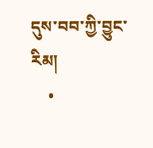དུས་བབ་ཀྱི་བྱུང་རིམ།
    •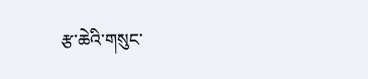རྩ་ཆེའི་གསུང་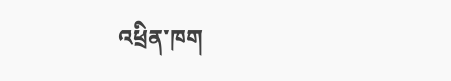འཕྲིན་ཁག